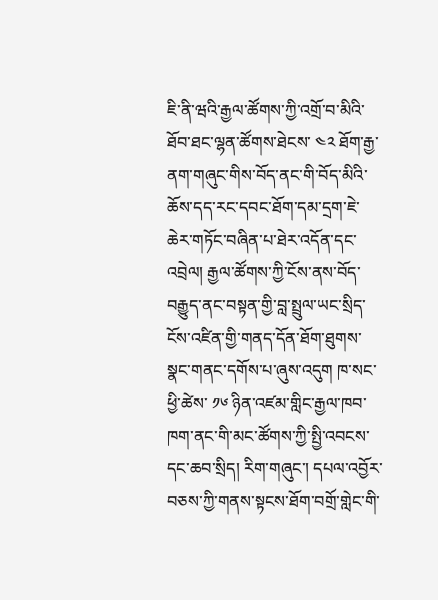ཇི་ནི་ཝའི་རྒྱལ་ཚོགས་ཀྱི་འགྲོ་བ་མིའི་ཐོབ་ཐང་ལྷན་ཚོགས་ཐེངས་ ༤༢ ཐོག་རྒྱ་ནག་གཞུང་གིས་བོད་ནང་གི་བོད་མིའི་ཆོས་དད་རང་དབང་ཐོག་དམ་དྲག་ཇེ་ཆེར་གཏོང་བཞིན་པ་ཐེར་འདོན་དང་འབྲེལ། རྒྱལ་ཚོགས་ཀྱི་ངོས་ནས་བོད་བརྒྱུད་ནང་བསྟན་གྱི་བླ་སྤྲུལ་ཡང་སྲིད་ངོས་འཛིན་གྱི་གནད་དོན་ཐོག་ཐུགས་སྣང་གནང་དགོས་པ་ཞུས་འདུག ཁ་སང་ཕྱི་ཚེས་ ༡༦ ཉིན་འཛམ་གླིང་རྒྱལ་ཁབ་ཁག་ནང་གི་མང་ཚོགས་ཀྱི་སྤྱི་འབངས་དང་ཆབ་སྲིད། རིག་གཞུང་། དཔལ་འབྱོར་བཅས་ཀྱི་གནས་སྟངས་ཐོག་བགྲོ་གླེང་གི་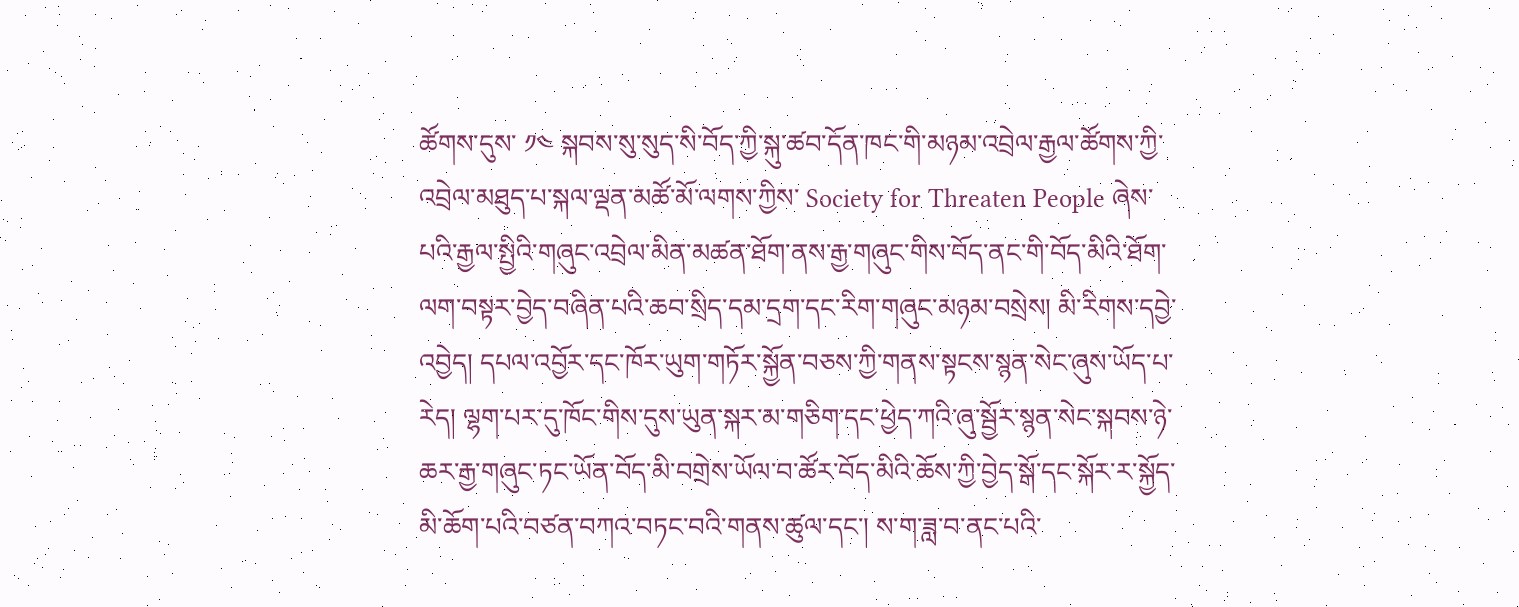ཚོགས་དུས་ ༡༤ སྐབས་སུ་སུད་སི་བོད་ཀྱི་སྐུ་ཚབ་དོན་ཁང་གི་མཉམ་འབྲེལ་རྒྱལ་ཚོགས་ཀྱི་འབྲེལ་མཐུད་པ་སྐལ་ལྡན་མཚོ་མོ་ལགས་ཀྱིས་ Society for Threaten People ཞེས་པའི་རྒྱལ་སྤྱིའི་གཞུང་འབྲེལ་མིན་མཚན་ཐོག་ནས་རྒྱ་གཞུང་གིས་བོད་ནང་གི་བོད་མིའི་ཐོག་ལག་བསྟར་བྱེད་བཞིན་པའི་ཆབ་སྲིད་དམ་དྲག་དང་རིག་གཞུང་མཉམ་བསྲེས། མི་རིགས་དབྱེ་འབྱེད། དཔལ་འབྱོར་དང་ཁོར་ཡུག་གཏོར་སྐྱོན་བཅས་ཀྱི་གནས་སྟངས་སྙན་སེང་ཞུས་ཡོད་པ་རེད། ལྷག་པར་དུ་ཁོང་གིས་དུས་ཡུན་སྐར་མ་གཅིག་དང་ཕྱེད་ཀའི་ཞུ་སྦྱོར་སྙན་སེང་སྐབས་ཉེ་ཆར་རྒྱ་གཞུང་ཏང་ཡོན་བོད་མི་བགྲེས་ཡོལ་བ་ཚོར་བོད་མིའི་ཆོས་ཀྱི་བྱེད་སྒོ་དང་སྐོར་ར་སྐྱོད་མི་ཆོག་པའི་བཙན་བཀའ་བཏང་བའི་གནས་ཚུལ་དང་། ས་ག་ཟླ་བ་ནང་པའི་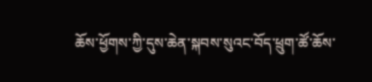ཆོས་ཕྱོགས་ཀྱི་དུས་ཆེན་སྐབས་སུའང་བོད་ཕྲུག་ཚོ་ཆོས་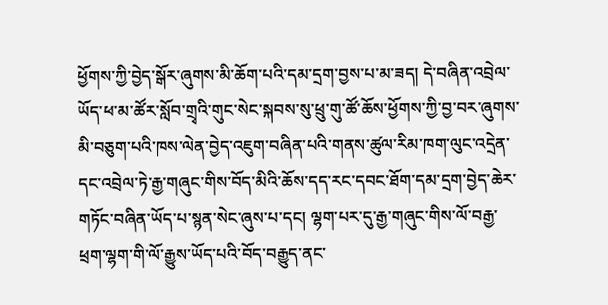ཕྱོགས་ཀྱི་བྱེད་སྒོར་ཞུགས་མི་ཆོག་པའི་དམ་དྲག་བྱས་པ་མ་ཟད། དེ་བཞིན་འབྲེལ་ཡོད་ཕ་མ་ཚོར་སློབ་གྲྭའི་གུང་སེང་སྐབས་སུ་ཕྲུ་གུ་ཚོ་ཆོས་ཕྱོགས་ཀྱི་བྱ་བར་ཞུགས་མི་བཅུག་པའི་ཁས་ལེན་བྱེད་འཇུག་བཞིན་པའི་གནས་ཚུལ་རིམ་ཁག་ལུང་འདྲེན་དང་འབྲེལ་ཏེ་རྒྱ་གཞུང་གིས་བོད་མིའི་ཆོས་དད་རང་དབང་ཐོག་དམ་དྲག་བྱེད་ཆེར་གཏོང་བཞིན་ཡོད་པ་སྙན་སེང་ཞུས་པ་དང། ལྷག་པར་དུ་རྒྱ་གཞུང་གིས་ལོ་བརྒྱ་ཕྲག་ལྷག་གི་ལོ་རྒྱུས་ཡོད་པའི་བོད་བརྒྱུད་ནང་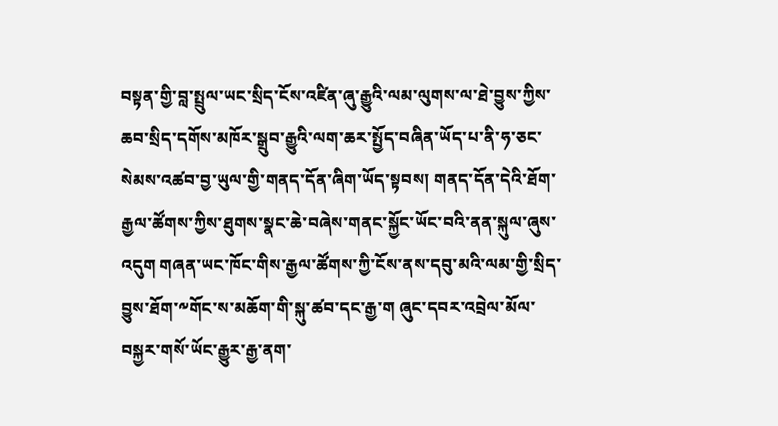བསྟན་གྱི་བླ་སྤྲུལ་ཡང་སྲིད་ངོས་འཛིན་ཞུ་རྒྱུའི་ལམ་ལུགས་ལ་ཐེ་བྱུས་ཀྱིས་ཆབ་སྲིད་དགོས་མཁོར་སྒྲུབ་རྒྱུའི་ལག་ཆར་སྤྱོད་བཞིན་ཡོད་པ་ནི་ཧ་ཅང་སེམས་འཚབ་བྱ་ཡུལ་གྱི་གནད་དོན་ཞིག་ཡོད་སྟབས། གནད་དོན་དེའི་ཐོག་རྒྱལ་ཚོགས་ཀྱིས་ཐུགས་སྣང་ཆེ་བཞེས་གནང་སྐྱོང་ཡོང་བའི་ནན་སྐུལ་ཞུས་འདུག གཞན་ཡང་ཁོང་གིས་རྒྱལ་ཚོགས་ཀྱི་ངོས་ནས་དབུ་མའི་ལམ་གྱི་སྲིད་བྱུས་ཐོག་༸གོང་ས་མཆོག་གི་སྐུ་ཚབ་དང་རྒྱ་ག ཞུང་དབར་འབྲེལ་མོལ་བསྐྱར་གསོ་ཡོང་རྒྱུར་རྒྱ་ནག་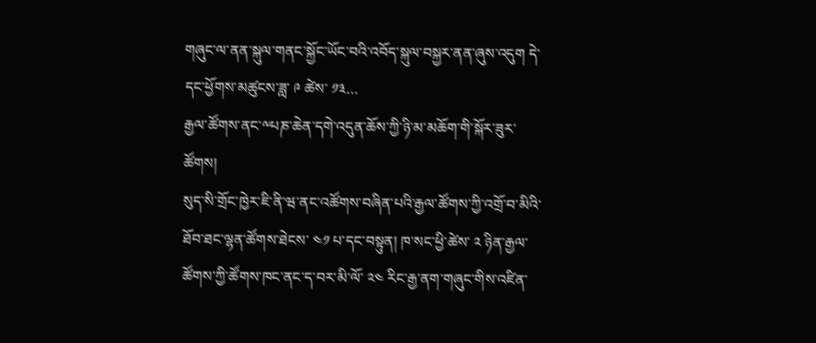གཞུང་ལ་ནན་སྐུལ་གནང་སྐྱོང་ཡོང་བའི་འབོད་སྐུལ་བསྐྱར་ནན་ཞུས་འདུག དེ་དང་ཕྱོགས་མཚུངས་ཟླ་ ༩ ཚེས་ ༡༣...
རྒྱལ་ཚོགས་ནང་༸པཎ་ཆེན་དགེ་འདུན་ཆོས་ཀྱི་ཉི་མ་མཆོག་གི་སྐོར་ཟུར་ཚོགས།
སུད་སི་གྲོང་ཁྱེར་ཇི་ནི་ཝ་ནང་འཚོགས་བཞིན་པའི་རྒྱལ་ཚོགས་ཀྱི་འགྲོ་བ་མིའི་ཐོབ་ཐང་ལྷན་ཚོགས་ཐེངས་ ༤༡ པ་དང་བསྟུན། ཁ་སང་ཕྱི་ཚེས་ ༢ ཉིན་རྒྱལ་ཚོགས་ཀྱི་ཚོགས་ཁང་ནང་ད་བར་མི་ལོ་ ༢༤ རིང་རྒྱ་ནག་གཞུང་གིས་འཛིན་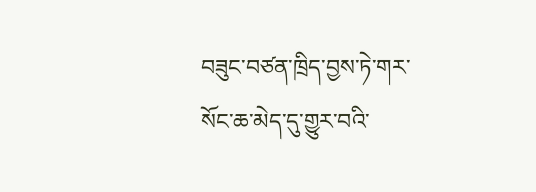བཟུང་བཙན་ཁྲིད་བྱས་ཏེ་གར་སོང་ཆ་མེད་དུ་གྱུར་བའི་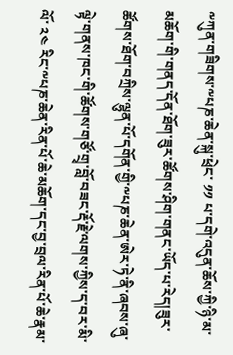༸ཀུན་གཟིགས་༸པཎ་ཆེན་སྐུ་ཕྲེང་ ༡༡ པ་དགེ་འདུན་ཆོས་ཀྱི་ཉི་མ་མཆོག་གི་གནད་དོན་ཐོག་ཟུར་ཚོགས་ཤིག་གནང་ཡོད་པ་རེད།ཟུར་ཚོགས་ཐོག་བཀྲིས་ལྷུན་པོ་དགོན་གྱི་༸པཎ་ཆེན་ཨེར་ཏེ་ནི་ཞབས་ཞུ་ལྟེ་གནས་ཁང་གི་ཚོགས་གཙོ་གྲྭ་བློ་བཟང་རྡོ་རྗེ་ལགས་ཀྱིས་ད་བར་མི་ལོ་ ༢༤ རིང་༸པཎ་ཆེན་རིན་པོ་ཆེ་མཆོག་དང་བྱ་བྲལ་རིན་པོ་ཆེ་རྣམ་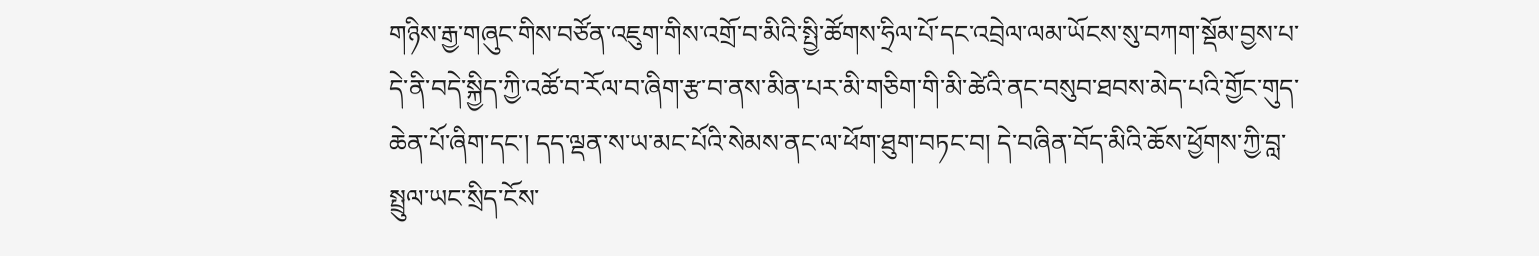གཉིས་རྒྱ་གཞུང་གིས་བཙོན་འཇུག་གིས་འགྲོ་བ་མིའི་སྤྱི་ཚོགས་ཧྲིལ་པོ་དང་འབྲེལ་ལམ་ཡོངས་སུ་བཀག་སྡོམ་བྱས་པ་དེ་ནི་བདེ་སྐྱིད་ཀྱི་འཚོ་བ་རོལ་བ་ཞིག་རྩ་བ་ནས་མིན་པར་མི་གཅིག་གི་མི་ཚེའི་ནང་བསུབ་ཐབས་མེད་པའི་གྱོང་གུད་ཆེན་པོ་ཞིག་དང་། དད་ལྡན་ས་ཡ་མང་པོའི་སེམས་ནང་ལ་ཕོག་ཐུག་བཏང་བ། དེ་བཞིན་བོད་མིའི་ཆོས་ཕྱོགས་ཀྱི་བླ་སྤྲུལ་ཡང་སྲིད་ངོས་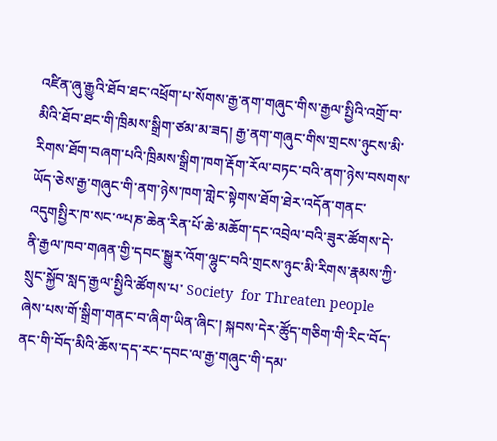འཛིན་ཞུ་རྒྱུའི་ཐོབ་ཐང་འཕྲོག་པ་སོགས་རྒྱ་ནག་གཞུང་གིས་རྒྱལ་སྤྱིའི་འགྲོ་བ་མིའི་ཐོབ་ཐང་གི་ཁྲིམས་སྒྲིག་ཙམ་མ་ཟད། རྒྱ་ནག་གཞུང་གིས་གྲངས་ཉུངས་མི་རིགས་ཐོག་བཞག་པའི་ཁྲིམས་སྒྲིག་ཁག་རྡོག་རོལ་བཏང་བའི་ནག་ཉེས་བསགས་ཡོད་ཅེས་རྒྱ་གཞུང་གི་ནག་ཉེས་ཁག་གླེང་སྟེགས་ཐོག་ཐེར་འདོན་གནང་འདུགསྤྱིར་ཁ་སང་༸པཎ་ཆེན་རིན་པོ་ཆེ་མཆོག་དང་འབྲེལ་བའི་ཟུར་ཚོགས་དེ་ནི་རྒྱལ་ཁབ་གཞན་གྱི་དབང་སྒྱུར་འོག་ལྷུང་བའི་གྲངས་ཉུང་མི་རིགས་རྣམས་ཀྱི་སྲུང་སྐྱོབ་སླད་རྒྱལ་སྤྱིའི་ཚོགས་པ་ Society  for Threaten people ཞེས་པས་གོ་སྒྲིག་གནང་བ་ཞིག་ཡིན་ཞིང་། སྐབས་དེར་ཚོུད་གཅིག་གི་རིང་བོད་ནང་གི་བོད་མིའི་ཆོས་དད་རང་དབང་ལ་རྒྱ་གཞུང་གི་དམ་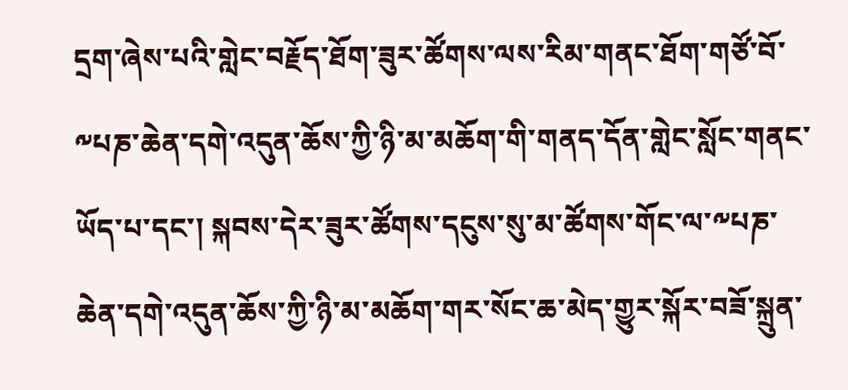དྲག་ཞེས་པའི་གླེང་བརྗོད་ཐོག་ཟུར་ཚོགས་ལས་རིམ་གནང་ཐོག་གཙོ་བོ་༸པཎ་ཆེན་དགེ་འདུན་ཆོས་ཀྱི་ཉི་མ་མཆོག་གི་གནད་དོན་གླེང་སློང་གནང་ཡོད་པ་དང་། སྐབས་དེར་ཟུར་ཚོགས་དངུས་སུ་མ་ཚོགས་གོང་ལ་༸པཎ་ཆེན་དགེ་འདུན་ཆོས་ཀྱི་ཉི་མ་མཆོག་གར་སོང་ཆ་མེད་གྱུར་སྐོར་བཟོ་སྐྲུན་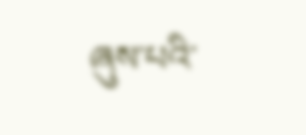ཞུས་པའི་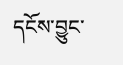དངོས་བྱུང་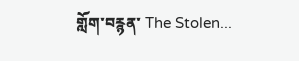གློག་བརྙན་ The Stolen...